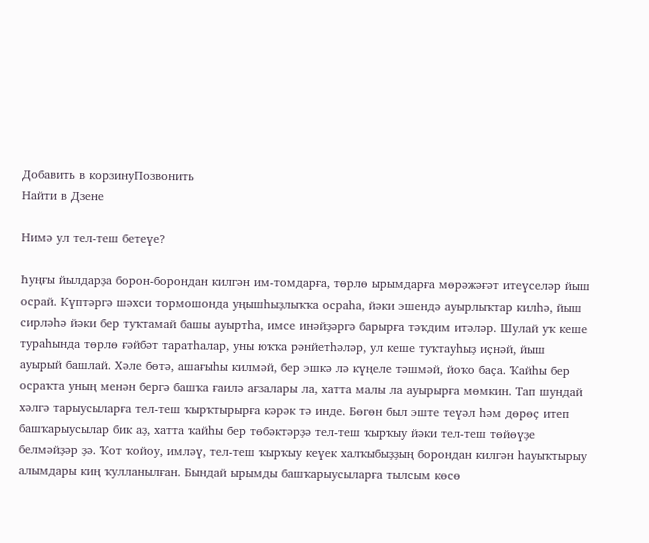Добавить в корзинуПозвонить
Найти в Дзене

Нимә ул тел-теш бетеүе?

Һуңғы йылдарҙа борон-борондан килгән им-томдарға, төрлө ырымдарға мөрәжәғәт итеүселәр йыш осрай. Күптәргә шәхси тормошонда уңышһыҙлыҡҡа осраһа, йәки эшендә ауырлыҡтар килһә, йыш сирләһә йәки бер туҡтамай башы ауыртһа, имсе инәйҙәргә барырға тәҡдим итәләр. Шулай уҡ кеше тураһында төрлө ғәйбәт таратһалар, уны юҡҡа рәнйетһәләр, ул кеше туҡтауһыҙ иҫнәй, йыш ауырый башлай. Хәле бөтә, ашағыһы килмәй, бер эшкә лә күңеле тәшмәй, йоҡо баҫа. Ҡайһы бер осраҡта уның менән бергә башҡа ғаилә ағзалары ла, хатта малы ла ауырырға мөмкин. Тап шундай хәлгә тарыусыларға тел-теш ҡырҡтырырға кәрәк тә инде. Бөгөн был эште теүәл һәм дөрөҫ итеп башҡарыусылар бик аҙ, хатта ҡайһы бер төбәктәрҙә тел-теш ҡырҡыу йәки тел-теш төйөүҙе белмәйҙәр ҙә. Ҡот ҡойоу, имләү, тел-теш ҡырҡыу кеүек халҡыбыҙҙың борондан килгән һауыҡтырыу алымдары киң ҡулланылған. Бындай ырымды башҡарыусыларға тылсым көсө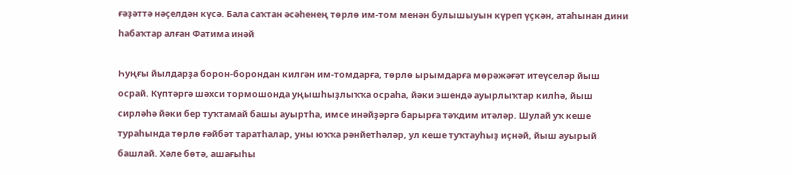ғәҙәттә нәҫелдән күсә. Бала саҡтан әсәһенең төрлө им-том менән булышыуын күреп үҫкән, атаһынан дини һабаҡтар алған Фатима инәй

Һуңғы йылдарҙа борон-борондан килгән им-томдарға, төрлө ырымдарға мөрәжәғәт итеүселәр йыш осрай. Күптәргә шәхси тормошонда уңышһыҙлыҡҡа осраһа, йәки эшендә ауырлыҡтар килһә, йыш сирләһә йәки бер туҡтамай башы ауыртһа, имсе инәйҙәргә барырға тәҡдим итәләр. Шулай уҡ кеше тураһында төрлө ғәйбәт таратһалар, уны юҡҡа рәнйетһәләр, ул кеше туҡтауһыҙ иҫнәй, йыш ауырый башлай. Хәле бөтә, ашағыһы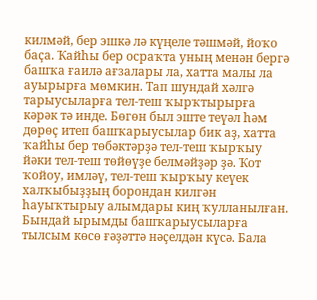килмәй, бер эшкә лә күңеле тәшмәй, йоҡо баҫа. Ҡайһы бер осраҡта уның менән бергә башҡа ғаилә ағзалары ла, хатта малы ла ауырырға мөмкин. Тап шундай хәлгә тарыусыларға тел-теш ҡырҡтырырға кәрәк тә инде. Бөгөн был эште теүәл һәм дөрөҫ итеп башҡарыусылар бик аҙ, хатта ҡайһы бер төбәктәрҙә тел-теш ҡырҡыу йәки тел-теш төйөүҙе белмәйҙәр ҙә. Ҡот ҡойоу, имләү, тел-теш ҡырҡыу кеүек халҡыбыҙҙың борондан килгән һауыҡтырыу алымдары киң ҡулланылған. Бындай ырымды башҡарыусыларға тылсым көсө ғәҙәттә нәҫелдән күсә. Бала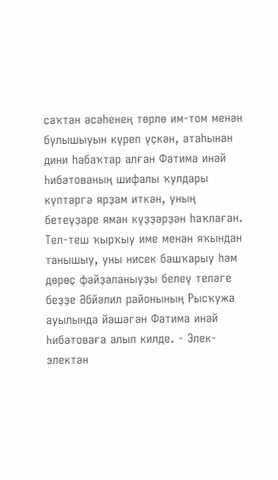саҡтан әсәһенең төрлө им-том менән булышыуын күреп үҫкән, атаһынан дини һабаҡтар алған Фатима инәй Һибәтованың шифалы ҡулдары күптәргә ярҙам иткән, уның бетеүҙәре яман күҙҙәрҙән һаҡлаған. Тел-теш ҡырҡыу име менән яҡындан танышыу, уны нисек башҡарыу һәм дөрөҫ файҙаланыуҙы белеү теләге беҙҙе Әбйәлил районының Рысҡужа ауылында йәшәгән Фатима инәй Һибәтоваға алып килде. - Элек-электән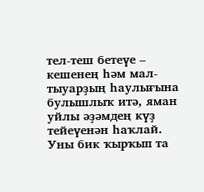тел-теш бетеүе – кешенең һәм мал-тыуарҙың һаулығына булышлыҡ итә, яман уйлы әҙәмдең күҙ тейеүенән һаҡлай. Уны бик ҡырҡып та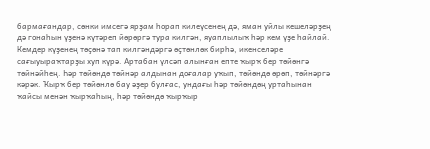бармағандар, сөнки имсегә ярҙам һорап килеүсенең дә, яман уйлы кешеләрҙең дә гонаһын үҙенә күтәреп йөрөргә тура килгән, яуаплылыҡ һәр кем үҙе һайлай. Кемдер күҙенең төҫөнә тап килгәндәргә өҫтөнлөк бирһә, икенселәре сағыуыраҡтарҙы хуп күрә. Артабан үлсәп алынған епте ҡырҡ бер төйөнгә төйнәйһең. Һәр төйөндө төйнәр алдынан доғалар уҡып, төйөндө өрөп, төйнәргә кәрәк. Ҡырҡ бер төйөнлө бау әҙер булғас, ундағы һәр төйөндөң уртаһынан ҡайсы менән ҡырҡаһың, һәр төйөндө ҡырҡыр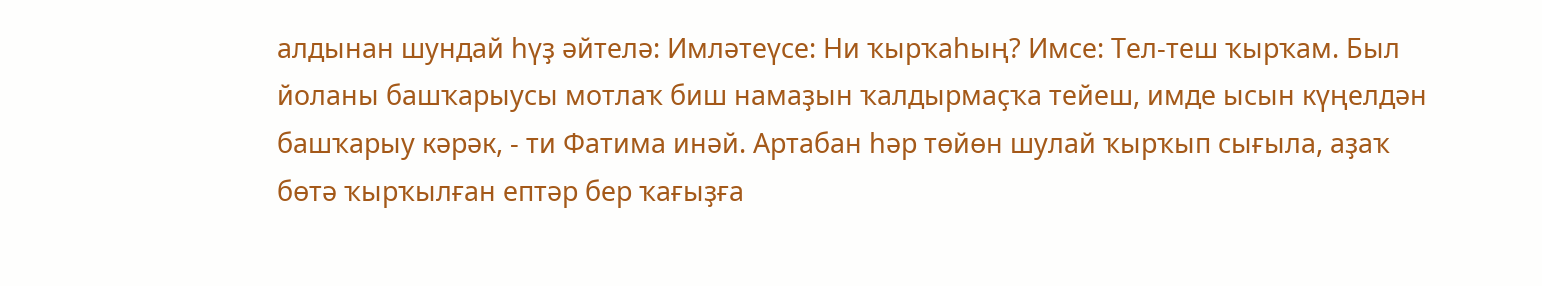алдынан шундай һүҙ әйтелә: Имләтеүсе: Ни ҡырҡаһың? Имсе: Тел-теш ҡырҡам. Был йоланы башҡарыусы мотлаҡ биш намаҙын ҡалдырмаҫҡа тейеш, имде ысын күңелдән башҡарыу кәрәк, - ти Фатима инәй. Артабан һәр төйөн шулай ҡырҡып сығыла, аҙаҡ бөтә ҡырҡылған ептәр бер ҡағыҙға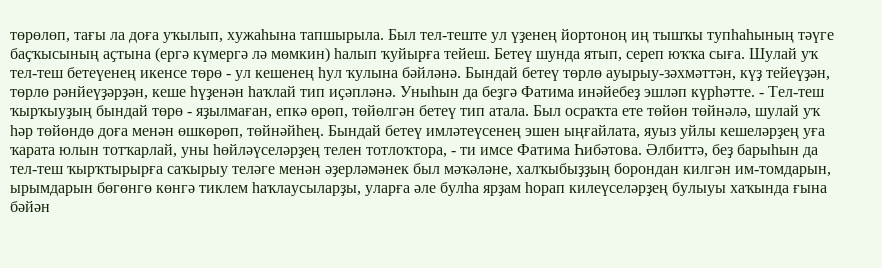төрөлөп, тағы ла доға уҡылып, хужаһына тапшырыла. Был тел-теште ул үҙенең йортоноң иң тышҡы тупһаһының тәүге баҫҡысының аҫтына (ергә күмергә лә мөмкин) һалып ҡуйырға тейеш. Бетеү шунда ятып, сереп юҡҡа сыға. Шулай уҡ тел-теш бетеүенең икенсе төрө - ул кешенең һул ҡулына бәйләнә. Бындай бетеү төрлө ауырыу-зәхмәттән, күҙ тейеүҙән, төрлө рәнйеүҙәрҙән, кеше һүҙенән һаҡлай тип иҫәпләнә. Уныһын да беҙгә Фатима инәйебеҙ эшләп күрһәтте. - Тел-теш ҡырҡыуҙың бындай төрө - яҙылмаған, епкә өрөп, төйөлгән бетеү тип атала. Был осраҡта ете төйөн төйнәлә, шулай уҡ һәр төйөндө доға менән өшкөрөп, төйнәйһең. Бындай бетеү имләтеүсенең эшен ыңғайлата, яуыз уйлы кешеләрҙең уға ҡарата юлын тотҡарлай, уны һөйләүселәрҙең телен тотлоҡтора, - ти имсе Фатима Һибәтова. Әлбиттә, беҙ барыһын да тел-теш ҡырҡтырырға саҡырыу теләге менән әҙерләмәнек был мәҡәләне, халҡыбыҙҙың борондан килгән им-томдарын, ырымдарын бөгөнгө көнгә тиклем һаҡлаусыларҙы, уларға әле булһа ярҙам һорап килеүселәрҙең булыуы хаҡында ғына бәйән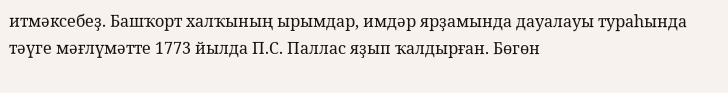итмәксебеҙ. Башҡорт халҡының ырымдар, имдәр ярҙамында дауалауы тураһында тәүге мәғлүмәтте 1773 йылда П.С. Паллас яҙып ҡалдырған. Бөгөн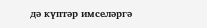дә күптәр имселәргә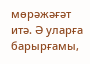мөрәжәғәт итә. Ә уларға барырғамы,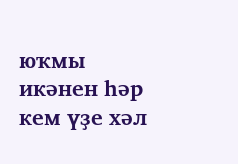юҡмы икәнен һәр кем үҙе хәл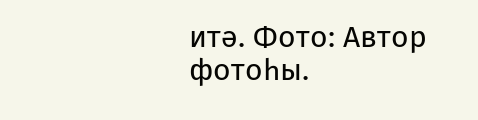итә. Фото: Автор фотоһы.